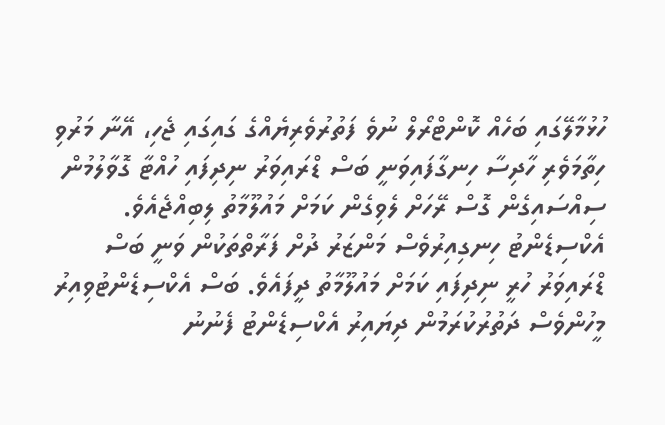ހުޅުމާލޭގައި ބަހެއް ކޮންޓްރޯލް ނުވެ ފަތުރުވެރިޔެއްގެ ގައިގައި ޖެހި، އޭނާ މަރުވި ހިތާމަވެރި ހާދިސާ ހިނގާފައިވަނީ ބަސް ޑްރައިވަރު ނިދިފައި ހުއްޓާ ގޮވާލުމުން ސިއްސައިގެން ގޮސް ރޭހަށް ލެވިގެން ކަމަށް މައުލޫމާތު ލިބިއްޖެއެވެ.
އެކްސިޑެންޓު ހިނގިއިރުވެސް މަންޒަރު ދުށް ފަރާތްތަކުން ވަނީ ބަސް ޑްރައިވަރު ހުރީ ނިދިފައި ކަމަށް މައުލޫމާތު ދީފައެވެ. ބަސް އެކްސިޑެންޓުވިއިރު މީހުންވެސް ދަތުރުކުރަމުން ދިޔައިރު އެކްސިޑެންޓު ފެނުނު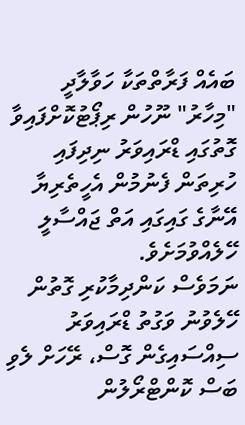ބައެއް ފަރާތްތަކާ ހަވާލާދީ "މިހާރު" ނޫހުން ރިޕޯޓުކޮށްފައިވާ ގޮތުގައި ޑްރައިވަރު ނިދިފައި ހުރިތަން ފެނުމުން އެހީތެރިޔާ އޭނާގެ ގައިގައި އަތް ޖައްސާލީ ހޭލެއްވުމަށެވެ.
ނަމަވެސް ކަންދިމާކުރި ގޮތުން ހޭލެވުނު ވަގުތު ޑްރައިވަރު ސިއްސައިގެން ގޮސް، ރޭހަށް ލެވި ބަސް ކޮންޓްރޯލުން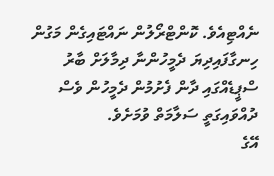ނެއްޓިއެވެ. ކޮންޓްރޯލުން ނައްޓައިގެން މަގުން ހިނގާފައިދިޔަ ދެމީހުންނާ ދިމާލަށް ބާރު ސްޕީޑެއްގައި ދާން ފެށުމުން ދެމީހުން ވެސް ދުއްވައިގަތީ ސަލާމަތް ވުމަށެވެ.
އޭގެ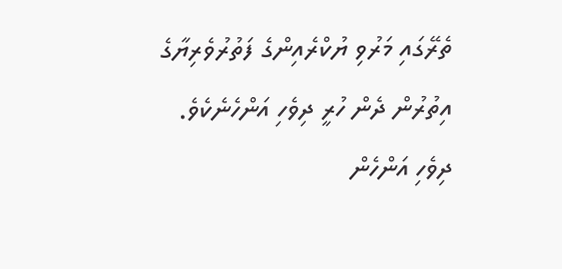ތެރޭގައި މަރުވި ޔުކްރެއިންގެ ފަތުރުވެރިޔާގެ އިތުރުން ދެން ހުރީ ދިވެހި އަންހެނެކެވެ. ދިވެހި އަންހެން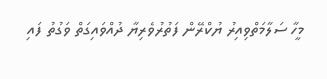މީހާ ސަލާމަތްވިއިރު ޔުކްރޭން ފަތުރުވެރިޔާ ދުއްވައިގަތް ވަގުތު ފައި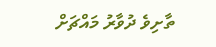ތާށިވެ ދުވާރު މައްޗަށް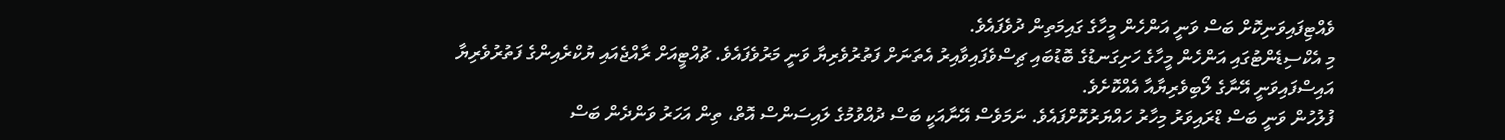ވެއްޓިފައިވަނިކޮށް ބަސް ވަނީ އަންހެން މީހާގެ ގައިމަތިން ދުވެފައެވެ.
މި އެކްސިޑެންޓުގައި އަންހެން މީހާގެ ހަށިގަނޑުގެ ބޮޑުބައި ޗިސްވެފައިވާއިރު އެތަނަށް ފަތުރުވެރިޔާ ވަނީ މަރުވެފައެވެ. ޗުއްޓީއަށް ރާއްޖެއައި ޔުކްރެއިންގެ ފަތުރުވެރިޔާ އައިސްފައިވަނީ އޭނާގެ ލޯބިވެރިޔާއާ އެއްކޮށެވެ.
ފުލުހުން ވަނީ ބަސް ޑްރައިވަރު މިހާރު ހައްޔަރުކޮށްފައެވެ. ނަމަވެސް އޭނާއަކީ ބަސް ދުއްވުމުގެ ލައިސަންސް އޮތް، ތިން އަހަރު ވަންދެން ބަސް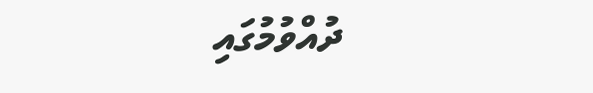ދުއްވުމުގައި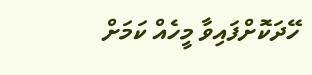ހޭދަކޮށްފައިވާ މީހެއް ކަމަށް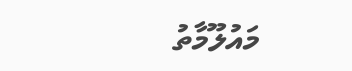މައުލޫމާތު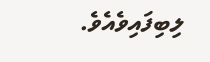ލިބިފައިވެއެވެ.